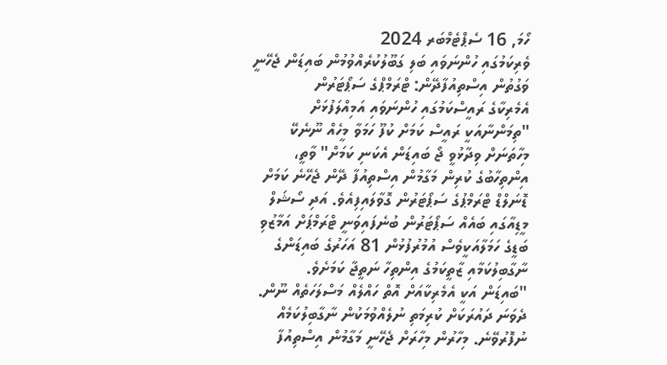ހޯމަ, 16 ސެޕްޓެމްބަރ 2024
ވެރިކަމުގައި ހުންނަވައި ބަލި ގަބޫލުކުރެއްވުމުން ބައިޑަން ޖެހޭނީ ވަގުތުން އިސްތިއުފާދޭން: ޓްރަމްޕްގެ ސަޕޯޓަރުން
އެމެރިކާގެ ރައީސްކަމުގައި ހުންނަވައި އަމިއްލަފުޅަށް "ތިމަންނާއަކީ ރައީސް ކަމަށް ކުފޫ ހަމަވާ މީހެއް ނޫނެކޭ މިހާތަނަށް ވިދާޅުވީ ޖޯ ބައިޑަން އެކަނި ކަމަށް" ވާތީ، އިންތިހާބުގެ ކުރިން މަގާމުން އިސްތިއުފާ ދޭން ޖެހޭނެ ކަމަށް ޑޮނަލްޑް ޓްރަމްޕުގެ ސަޕޯޓަރުން ގޮވާލައިފިއެވެ. އަދި ސޯޝަލް މީޑިއާގައި ބައެއް ސަޕޯޓަރުން ބުނެފައިވަނީ ޓްރަމްޕަށް އަމާޒުވި ބަޑީގެ ހަމަލާއަކީވެސް އުމުރުފުޅުން 81 އަހަރުގެ ބައިޑަންގެ ނާގާބިލުކަމާއި ޒާތީކަމުގެ އިންތިހާ ނަތީޖާ ކަމަށެވެ.
"ބައިޑަން އަކީ އެމެރިކާއަށް އޮތް ހައްލެއް މަސްލަހަތެއް ނޫން. ދެވަނަ ދައުރަކަށް ކުރިމަތި ނުލެއްވުމަކުން ނާގާބިލުކަމެއް ނުފޮރުވޭނެ. މިހާރުން މިހާރަށް ޖެހޭނީ މަގާމުން އިސްތިއުފާ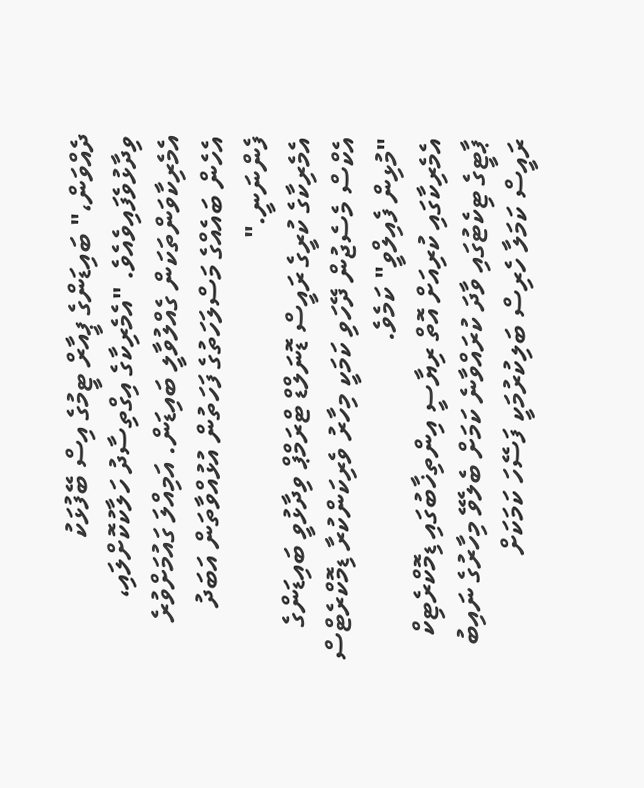ދެއްވަން،" ބައިޑަންގެ ޕީއާރް ޓީމުގެ އިސް ބޭފުޅަކު ވިދާޅުވެފައިވެއެވެ. "އެމެރިކާގެ އިގްތިސާދު ހަލާކުކޮށްލައި، އެމެރިކާވަންތަކަން ގެއްލުވާލީ ބައިޑަން. އަމިއްލަ ގައުމަށްވުރެ އެހެން ބައެއްގެ މަސްލަހަތުގެ ފަހަތުން އުޅުއްވާތަން އަބަދު ފެންނަނީ."
އެމެރިކާގެ ކުރީގެ ރައީސް ޑޮނަލްޑް ޓްރަމްޕް ވިދާޅުވީ ބައިޑަންގެ އެކްސް މެސެޖުން ދޭހަވި ކަމަކީ މިހާރު ވެރިކަންކުރާ ޑިމޮކްރެޓްސް "މުޅިން ފެއިލްވީ" ކަމެވެ.
އެމެރިކާގައި ކުރިއަށް އޮތް ރިޔާސީ އިންތިޚާބުގައި ޑިމޮކްރެޓިކް ޕާޓީގެ ޓިކެޓުގައި ވާދަ ކުރައްވާނެ ކަމަށް ބެލެވޭ މިހާރުގެ ނައިބު ރައީސް ކަމަލާ ހެރިސް ބަލިކުރުމަކީ ފަސޭހަ ކަމަކަށް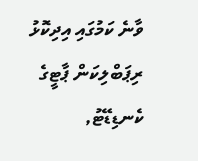ވާނެ ކަމުގައި އިދިކޮޅު ރިޕަބްލިކަން ޕާޓީގެ ކެނޑިޑޭޓު,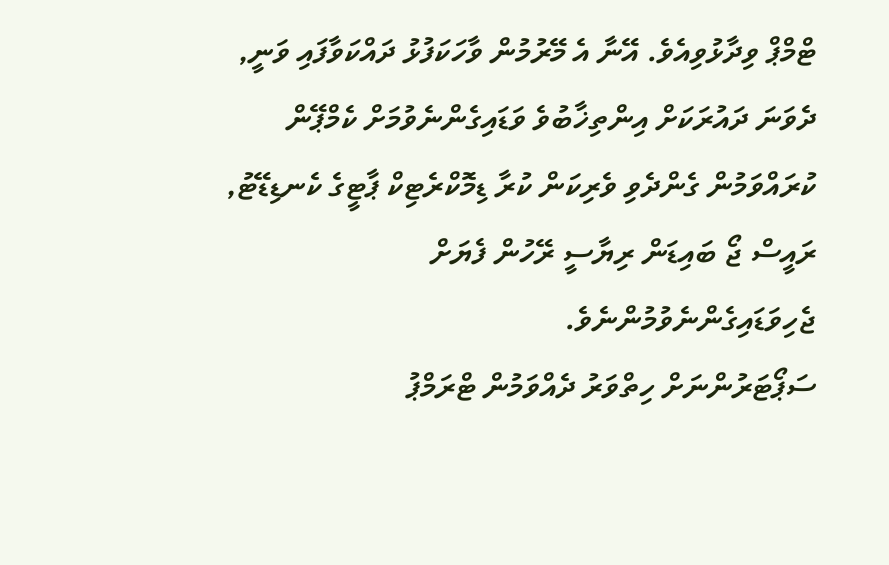ޓްމްޕް ވިދާޅުވިއެވެ. އޭނާ އެ މޭރުމުން ވާހަކަފުޅު ދައްކަވާފައި ވަނީ, ދެވަނަ ދައުރަކަށް އިންތިޚާބުވެ ވަޑައިގެންނެވުމަށް ކެމްޕޭން ކުރައްވަމުން ގެންދެވި ވެރިކަން ކުރާ ޑިމޮކްރެޓިކް ޕާޓީގެ ކެނޑިޑޭޓު, ރައީސް ޖޯ ބައިޑަން ރިޔާސީ ރޭހުން ފެޔަށް ޖެހިވަޑައިގެންނެވުމުންނެވެ.
ސަޕޯޓަރުންނަށް ހިތްވަރު ދެއްވަމުން ޓްރަމްޕު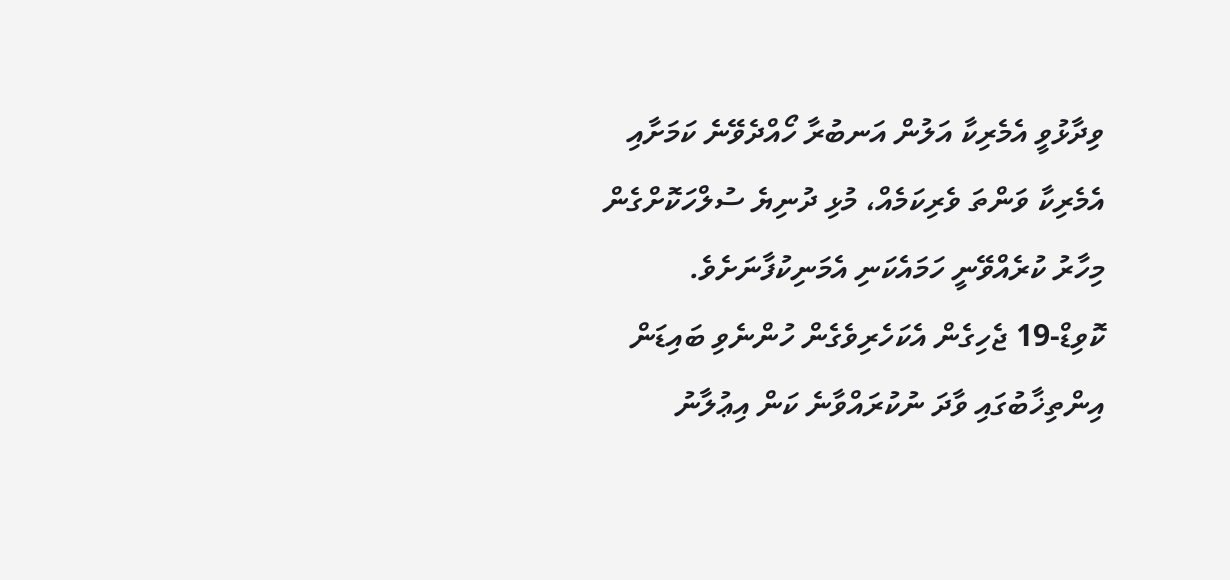ވިދާޅުވީ އެމެރިކާ އަލުން އަނބުރާ ހޯއްދެވޭނެ ކަމަށާއި އެމެރިކާ ވަންތަ ވެރިކަމެއް، މުޅި ދުނިޔެ ސުލްހަކޮށްގެން މިހާރު ކުރެއްވޭނީ ހަމައެކަނި އެމަނިކުފާނަށެވެ.
ކޮވިޑް-19 ޖެހިގެން އެކަހެރިވެގެން ހުންނެވި ބައިޑަން އިންތިޚާބުގައި ވާދަ ނުކުރައްވާނެ ކަން އިޢުލާނު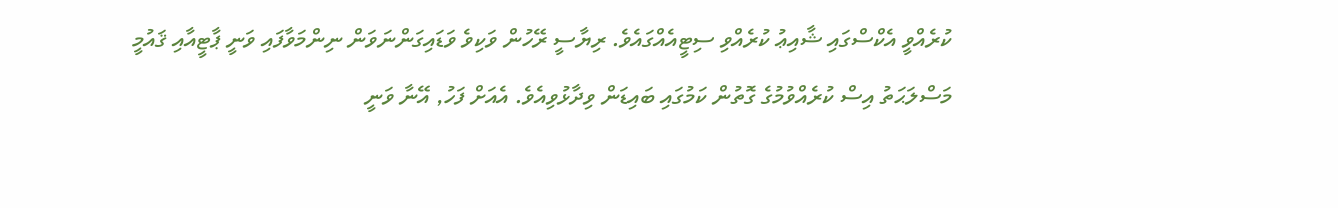ކުރެއްވީ އެކްސްގައި ޝާއިޢު ކުރެއްވި ސިޓީއެއްގައެވެ. ރިޔާސީ ރޭހުން ވަކިވެ ވަޑައިގަންނަވަން ނިންމަވާފައި ވަނީ ޕާޓީއާއި ޤައުމީ މަސްލަޙަތު އިސް ކުރެއްވުމުގެ ގޮތުން ކަމުގައި ބައިޑަން ވިދާޅުވިއެވެ. އެއަށް ފަހު, އޭނާ ވަނީ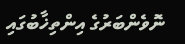ނޮވެންބަރުގެ އިންތިޚާބުގައި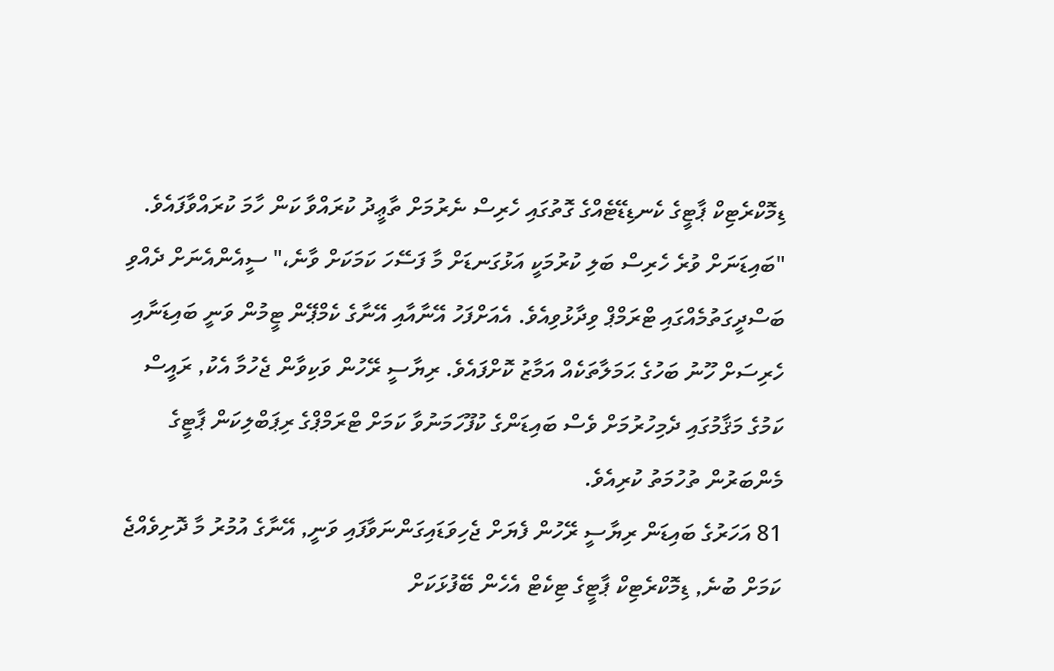ޑިމޮކްރެޓިކް ޕާޓީގެ ކެނޑިޑޭޓެއްގެ ގޮތުގައި ހެރިސް ނެރުމަށް ތާޢީދު ކުރައްވާ ކަން ހާމަ ކުރައްވާފައެވެ.
"ބައިޑަނަށް ވުރެ ހެރިސް ބަލި ކުރުމަކީ އަޅުގަނޑަށް މާ ފަސޭހަ ކަމަކަށް ވާނެ،" ސީއެންއެނަށް ދެއްވި ބަސްދީގަތުމެއްގައި ޓްރަމްޕް ވިދާޅުވިއެވެ. އެއަށްފަހު އޭނާއާއި އޭނާގެ ކެމްޕޭން ޓީމުން ވަނީ ބައިޑަނާއި ހެރިސަށް ހޫނު ބަހުގެ ޙަމަލާތަކެއް އަމާޒު ކޮށްފައެވެ. ރިޔާސީ ރޭހުން ވަކިވާން ޖެހުމާ އެކު, ރައީސް ކަމުގެ މަޤާމުގައި ދެމިހުރުމަށް ވެސް ބައިޑަންގެ ކުފޫހަމަނުވާ ކަމަށް ޓްރަމްޕްގެ ރިޕަބްލިކަން ޕާޓީގެ މެންބަރުން ތުހުމަތު ކުރިއެވެ.
81 އަހަރުގެ ބައިޑަން ރިޔާސީ ރޭހުން ފެޔަށް ޖެހިވަޑައިގަންނަވާފައި ވަނީ, އޭނާގެ އުމުރު މާ ދޮށިވެއްޖެ ކަމަށް ބުނެ, ޑިމޮކްރެޓިކް ޕާޓީގެ ޓިކެޓް އެހެން ބޭފުޅަކަށް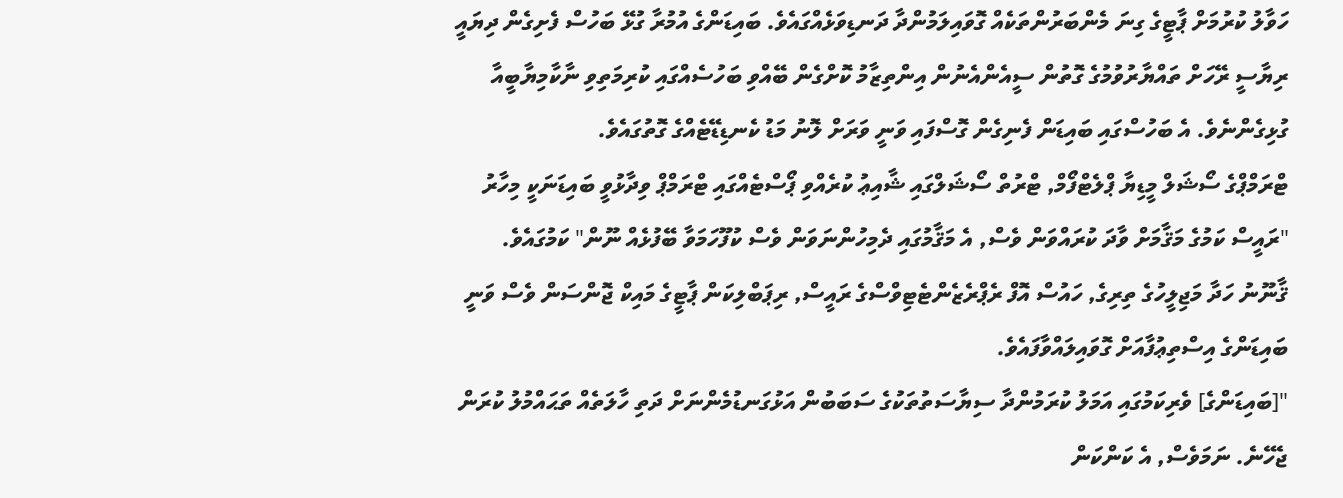ހަވާލު ކުރުމަށް ޕާޓީގެ ގިނަ މެންބަރުންތަކެއް ގޮވައިލަމުންދާ ދަނޑިވަޅެއްގައެވެ. ބައިޑަންގެ އުމުރާ ގުޅޭ ބަހުސް ފެށިގެން ދިޔައީ ރިޔާސީ ރޭހަށް ތައްޔާރުވުމުގެ ގޮތުން ސީއެންއެނުން އިންތިޒާމު ކޮށްގެން ބޭއްވި ބަހުސެއްގައި ކުރިމަތިވި ނާކާމިޔާބީއާ ގުޅިގެންނެވެ. އެ ބަހުސްގައި ބައިޑަން ފެނިގެން ގޮސްފައި ވަނީ ވަރަށް ލޮނު މަޑު ކެނޑިޑޭޓެއްގެ ގޮތުގައެވެ.
ޓްރަމްޕްގެ ސޯޝަލް މީޑިޔާ ޕްލެޓްފޯމް, ޓްރުތް ސޯޝަލްގައި ޝާއިޢު ކުރެއްވި ޕޯސްޓެއްގައި ޓްރަމްޕް ވިދާޅުވީ ބައިޑަނަކީ މިހާރު "ރައީސް ކަމުގެ މަޤާމަށް ވާދަ ކުރައްވަން ވެސް, އެ މަޤާމުގައި ދެމިހުންނަވަން ވެސް ކުފޫހަމަވާ ބޭފުޅެއް ނޫން" ކަމުގައެވެ. ޤާނޫނު ހަދާ މަޖިލީހުގެ ތިރިގެ, ހައުސް އޮފް ރެޕްރެޒެންޓެޓިވްސްގެ ރައީސް, ރިޕަބްލިކަން ޕާޓީގެ މައިކް ޖޮންސަން ވެސް ވަނީ ބައިޑަންގެ އިސްތިޢުފާއަށް ގޮވައިލައްވާފައެވެ.
"[ބައިޑަންގެ] ވެރިކަމުގައި އަމަލު ކުރަމުންދާ ސިޔާސަތުތަކުގެ ސަބަބުން އަޅުގަނޑުމެންނަށް ދަތި ހާލަތެއް ތަޙައްމުލު ކުރަން ޖެހޭނެ. ނަމަވެސް, އެ ކަންކަން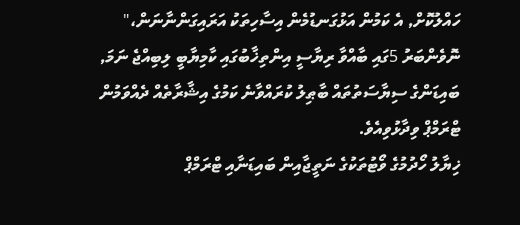ހައްލުކޮށް, އެ ކަމުން އަޅުގަނޑުމެން އިސާހިތަކު އަރައިގަންނާނަން،" ނޮވެންބަރު 5ގައި ބާއްވާ ރިޔާސީ އިންތިޚާބުގައި ކާމިޔާބީ ލިބިއްޖެ ނަމަ, ބައިޑަންގެ ސިޔާސަތުތައް ބާޠިލު ކުރައްވާނެ ކަމުގެ އިޝާރާތެއް ދެއްވަމުން ޓްރަމްޕް ވިދާޅުވިއެވެ.
ޚިޔާލު ހޯދުމުގެ ވޯޓުތަކުގެ ނަތީޖާއިން ބައިޑަނާއި ޓްރަމްޕް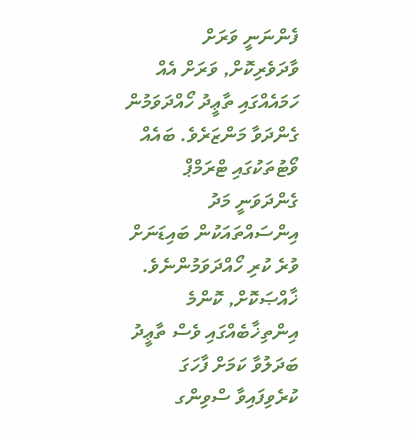ފެންނަނީ ވަރަށް ވާދަވެރިކޮށް, ވަރަށް އެއް ހަމައެއްގައި ތާޢީދު ހޯއްދަވަމުން ގެންދަވާ މަންޒަރެވެ. ބައެއް ވޯޓުތަކުގައި ޓްރަމްޕް ގެންދަވަނީ މަދު އިންސައްތައަކުން ބައިޑަނަށް ވުރެ ކުރި ހޯއްދަވަމުންނެވެ. ޚާއްޞަކޮށް, ކޮންމެ އިންތިޚާބެއްގައި ވެސް ތާޢީދު ބަދަލުވާ ކަމަށް ފާހަގަ ކުރެވިފައިވާ ސްވިންގ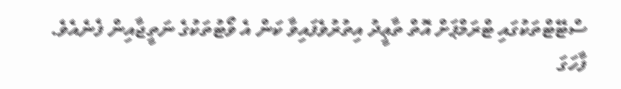ސްޓޭޓްތަކުގައި ޓްރަމްޕަށް އޮތް ތާޢީދު އިތުރުވެފައިވާ ކަން އެ ވޯޓުތަކުގެ ނަތީޖާއިން ފެނެއެވެ.
ފާހަގަ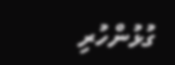ގުޅުންހުރި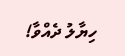ހިޔާލު ދެއްވާ!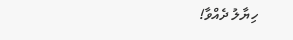ހިޔާލު ދެއްވާ!